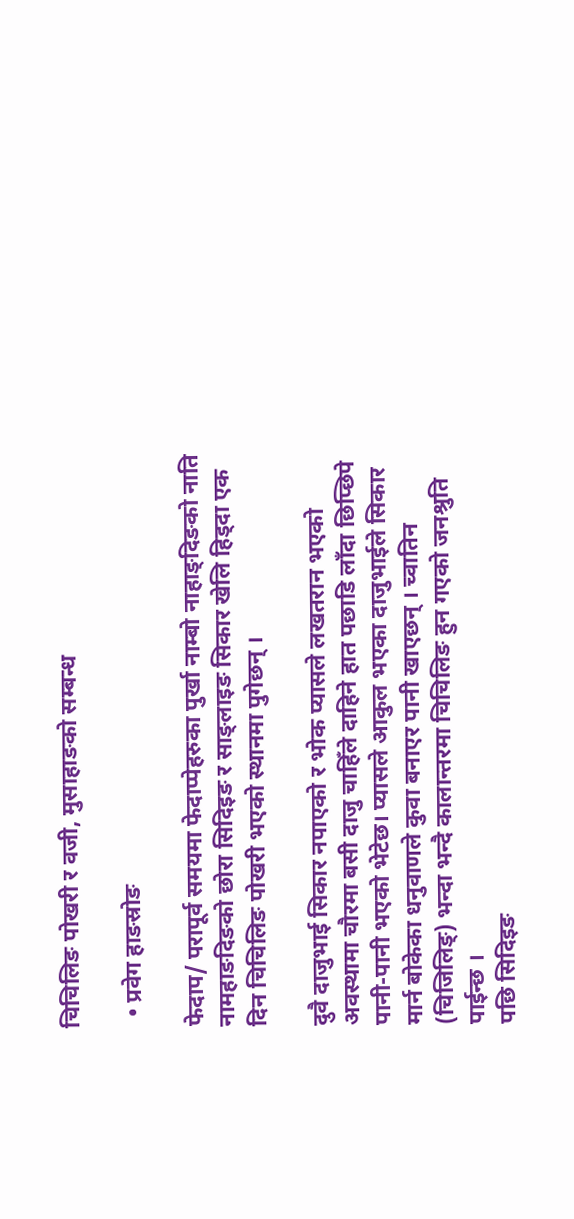चिचिलिङ पोखरी र वजी, मुसाहाङको सम्बन्ध

  • प्रवेग हाङस्रोङ

फेदाप/ परापूर्व समयमा फेदाप्पेहरुका पुर्खा नाम्बो नाहाङ्दिङको नाति नामहाङदिङको छोरा सिदिइङ र साङ्लाइङ सिकार खेलि हिड्दा एक दिन चिचिलिङ पोखरी भएको स्थानमा पुगेछन् ।

दुवै दाजुभाई सिकार नपाएको र भोक प्यासले लखतरान भएको अवस्थामा चौरमा बसी दाजु चाहिँले दाहिने हात पछाडि लाँदा छिप्छिपे पानी-पानी भएको भेटेछ। प्यासले आकुल भएका दाजुभाईले सिकार मार्न बोकेका धनुवाणले कुवा बनाएर पानी खाएछन् । च्वातिन (चिजिलिङ्) भन्दा भन्दै कालान्तरमा चिचिलिङ हुन गएको जनश्रुति पाईन्छ ।
पछि सिदिइङ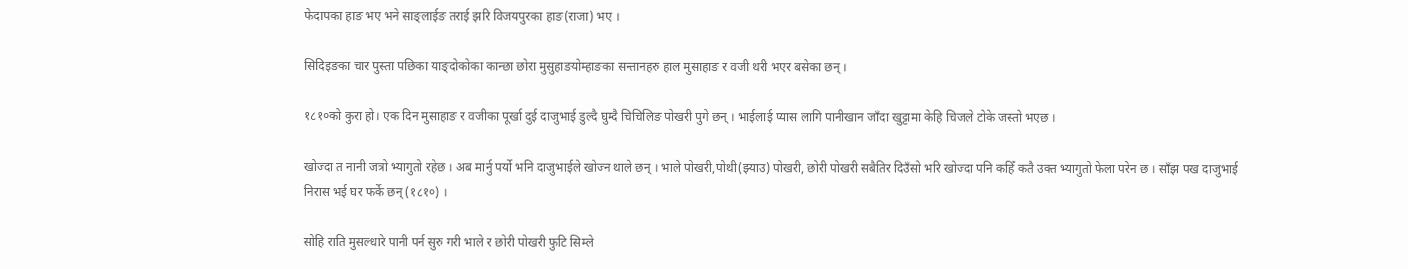फेदापका हाङ भए भने साङ्लाईङ तराई झरि विजयपुरका हाङ(राजा) भए ।

सिदिइङका चार पुस्ता पछिका याङ्दोकोका कान्छा छोरा मुसुहाङयोम्हाङका सन्तानहरु हाल मुसाहाङ र वजी थरी भएर बसेका छन् ।

१८१०को कुरा हो। एक दिन मुसाहाङ र वजीका पूर्खा दुई दाजुभाई डुल्दै घुम्दै चिचिलिङ पोखरी पुगे छन् । भाईलाई प्यास लागि पानीखान जाँदा खुट्टामा केहि चिजले टोके जस्तो भएछ ।

खोज्दा त नानी जत्रो भ्यागुतो रहेछ । अब मार्नु पर्यो भनि दाजुभाईले खोज्न थाले छन् । भाले पोखरी,पोथी(झ्याउ) पोखरी, छोरी पोखरी सबैतिर दिउँसो भरि खोज्दा पनि कहिँ कतै उक्त भ्यागुतो फेला परेन छ । साँझ पख दाजुभाई निरास भई घर फर्के छन् (१८१०) ।

सोहि राति मुसल्धारे पानी पर्न सुरु गरी भाले र छोरी पोखरी फुटि सिम्ले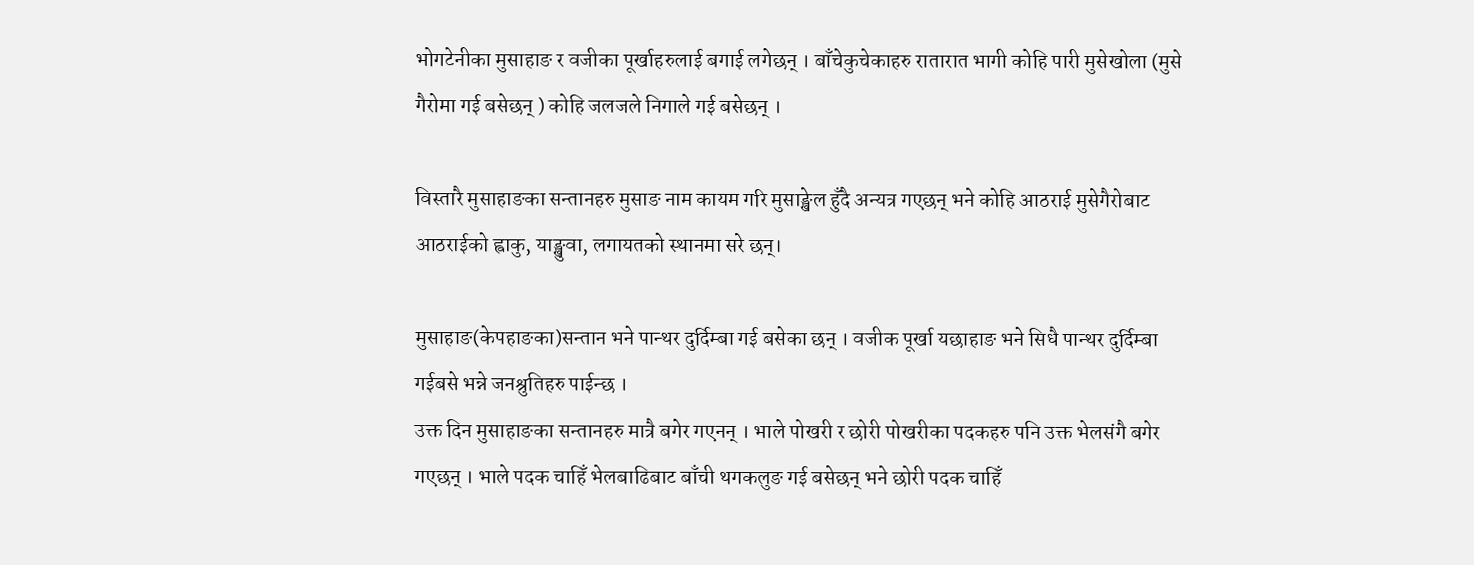भोगटेनीका मुसाहाङ र वजीका पूर्खाहरुलाई बगाई लगेछन् । बाँचेकुचेकाहरु रातारात भागी कोहि पारी मुसेखोला (मुसे गैरोमा गई बसेछन् ) कोहि जलजले निगाले गई बसेछन् ।

विस्तारै मुसाहाङका सन्तानहरु मुसाङ नाम कायम गरि मुसाङ्खेल हुँदै अन्यत्र गएछन् भने कोहि आठराई मुसेगैरोबाट आठराईको ह्वाकु, याङ्खुवा, लगायतको स्थानमा सरे छन्।

मुसाहाङ(केपहाङका)सन्तान भने पान्थर दुर्दिम्बा गई बसेका छन् । वजीक पूर्खा यछाहाङ भने सिधै पान्थर दुर्दिम्बा गईबसे भन्ने जनश्रुतिहरु पाईन्छ ।
उक्त दिन मुसाहाङका सन्तानहरु मात्रै बगेर गएनन् । भाले पोखरी र छोरी पोखरीका पदकहरु पनि उक्त भेलसंगै बगेर गएछन् । भाले पदक चाहिँ भेलबाढिबाट बाँची थगकलुङ गई बसेछन् भने छोरी पदक चाहिँ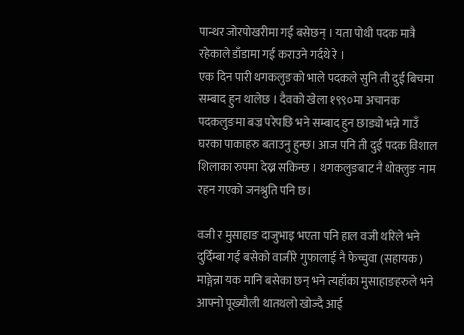पान्थर जोरपोखरीमा गई बसेछन् । यता पोथी पदक मात्रै रहेकाले डाँडामा गई कराउने गर्दथे रे ।
एक दिन पारी थगकलुङको भाले पदकले सुनि ती दुई बिचमा सम्बाद हुन थालेछ । दैवको खेला १९९०मा अचानक पदकलुङमा बज्र परेपछि भने सम्बाद हुन छाड्यो भन्ने गाउँ घरका पाकाहरु बताउनु हुन्छ। आज पनि ती दुई पदक विशाल शिलाका रुपमा देख्न सकिन्छ । थगकलुङबाट नै थोक्लुङ नाम रहन गएको जनश्रुति पनि छ।

वजी र मुसाहाङ दाजुभाइ भएता पनि हाल वजी थरिले भने दुर्दिम्बा गई बसेको वाजीरे गुफालाई नै फेच्चुवा (सहायक) माङ्गेन्ना यक मानि बसेका छन् भने त्यहाँका मुसाहाङहरुले भने आफ्नो पूख्यौली थातथलो खोज्दै आई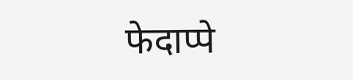फेदाप्पे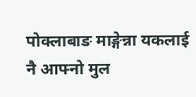पोक्लाबाङ माङ्गेन्ना यकलाई नै आफ्नो मुल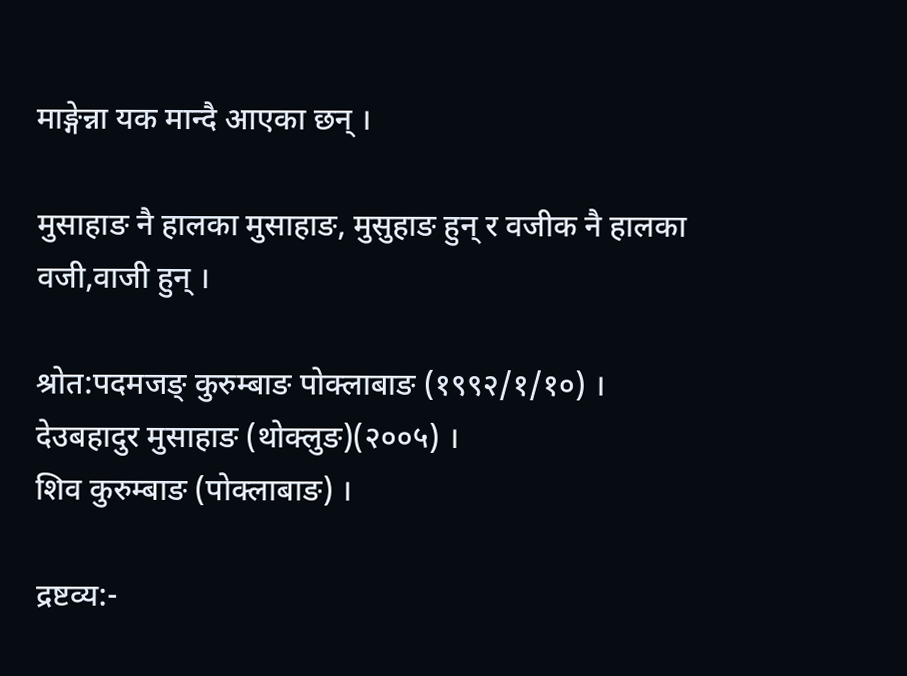माङ्गेन्ना यक मान्दै आएका छन् ।

मुसाहाङ नै हालका मुसाहाङ, मुसुहाङ हुन् र वजीक नै हालका वजी,वाजी हुन् ।

श्रोत:पदमजङ् कुरुम्बाङ पोक्लाबाङ (१९९२/१/१०) ।
देउबहादुर मुसाहाङ (थोक्लुङ)(२००५) ।
शिव कुरुम्बाङ (पोक्लाबाङ) ।

द्रष्टव्य:-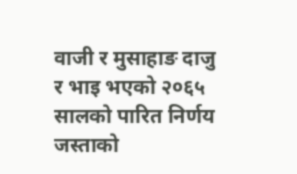वाजी र मुसाहाङ दाजु र भाइ भएको २०६५ सालको पारित निर्णय जस्ताको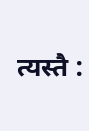त्यस्तै :